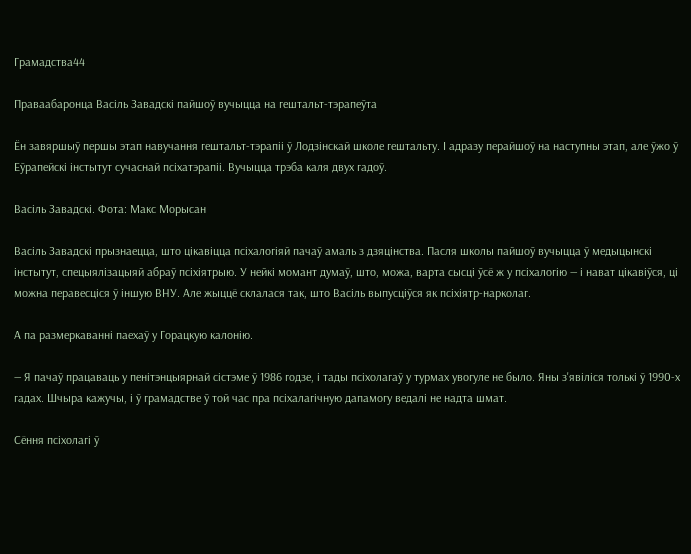Грамадства44

Праваабаронца Васіль Завадскі пайшоў вучыцца на гештальт-тэрапеўта

Ён завяршыў першы этап навучання гештальт-тэрапіі ў Лодзінскай школе гештальту. І адразу перайшоў на наступны этап, але ўжо ў Еўрапейскі інстытут сучаснай псіхатэрапіі. Вучыцца трэба каля двух гадоў.

Васіль Завадскі. Фота: Макс Морысан

Васіль Завадскі прызнаецца, што цікавіцца псіхалогіяй пачаў амаль з дзяцінства. Пасля школы пайшоў вучыцца ў медыцынскі інстытут, спецыялізацыяй абраў псіхіятрыю. У нейкі момант думаў, што, можа, варта сысці ўсё ж у псіхалогію — і нават цікавіўся, ці можна перавесціся ў іншую ВНУ. Але жыццё склалася так, што Васіль выпусціўся як псіхіятр-нарколаг.

А па размеркаванні паехаў у Горацкую калонію.

— Я пачаў працаваць у пенітэнцыярнай сістэме ў 1986 годзе, і тады псіхолагаў у турмах увогуле не было. Яны з'явіліся толькі ў 1990‑х гадах. Шчыра кажучы, і ў грамадстве ў той час пра псіхалагічную дапамогу ведалі не надта шмат.

Сёння псіхолагі ў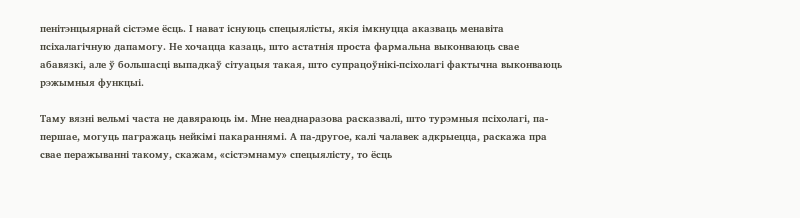пенітэнцыярнай сістэме ёсць. І нават існуюць спецыялісты, якія імкнуцца аказваць менавіта псіхалагічную дапамогу. Не хочацца казаць, што астатнія проста фармальна выконваюць свае абавязкі, але ў большасці выпадкаў сітуацыя такая, што супрацоўнікі-псіхолагі фактычна выконваюць рэжымныя функцыі.

Таму вязні вельмі часта не давяраюць ім. Мне неаднаразова расказвалі, што турэмныя псіхолагі, па-першае, могуць пагражаць нейкімі пакараннямі. А па-другое, калі чалавек адкрыецца, раскажа пра свае перажыванні такому, скажам, «сістэмнаму» спецыялісту, то ёсць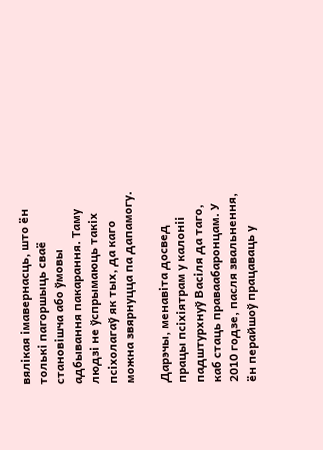вялікая імавернасць, што ён толькі пагоршыць сваё становішча або ўмовы адбывання пакарання. Таму людзі не ўспрымаюць такіх псіхолагаў як тых, да каго можна звярнуцца па дапамогу.

Дарэчы, менавіта досвед працы псіхіятрам у калоніі падштурхнуў Васіля да таго, каб стаць праваабаронцам. У 2010 годзе, пасля звальнення, ён перайшоў працаваць у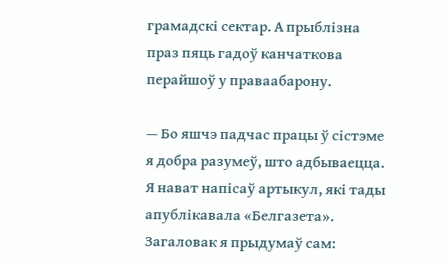грамадскі сектар. А прыблізна праз пяць гадоў канчаткова перайшоў у праваабарону.

— Бо яшчэ падчас працы ў сістэме я добра разумеў, што адбываецца. Я нават напісаў артыкул, які тады апублікавала «Белгазета». Загаловак я прыдумаў сам: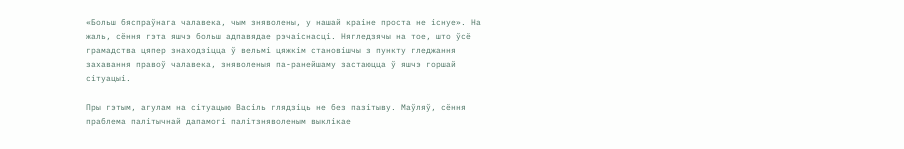«Больш бяспраўнага чалавека, чым зняволены, у нашай краіне проста не існуе». На жаль, сёння гэта яшчэ больш адпавядае рэчаіснасці. Нягледзячы на тое, што ўсё грамадства цяпер знаходзіцца ў вельмі цяжкім становішчы з пункту гледжання захавання правоў чалавека, зняволеныя па-ранейшаму застаюцца ў яшчэ горшай сітуацыі.

Пры гэтым, агулам на сітуацыю Васіль глядзіць не без пазітыву. Маўляў, сёння праблема палітычнай дапамогі палітзняволеным выклікае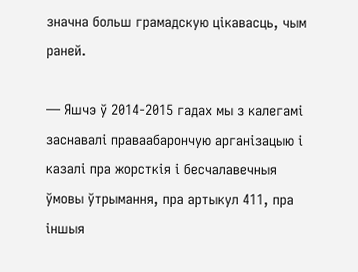значна больш грамадскую цікавасць, чым раней.

— Яшчэ ў 2014‑2015 гадах мы з калегамі заснавалі праваабарончую арганізацыю і казалі пра жорсткія і бесчалавечныя ўмовы ўтрымання, пра артыкул 411, пра іншыя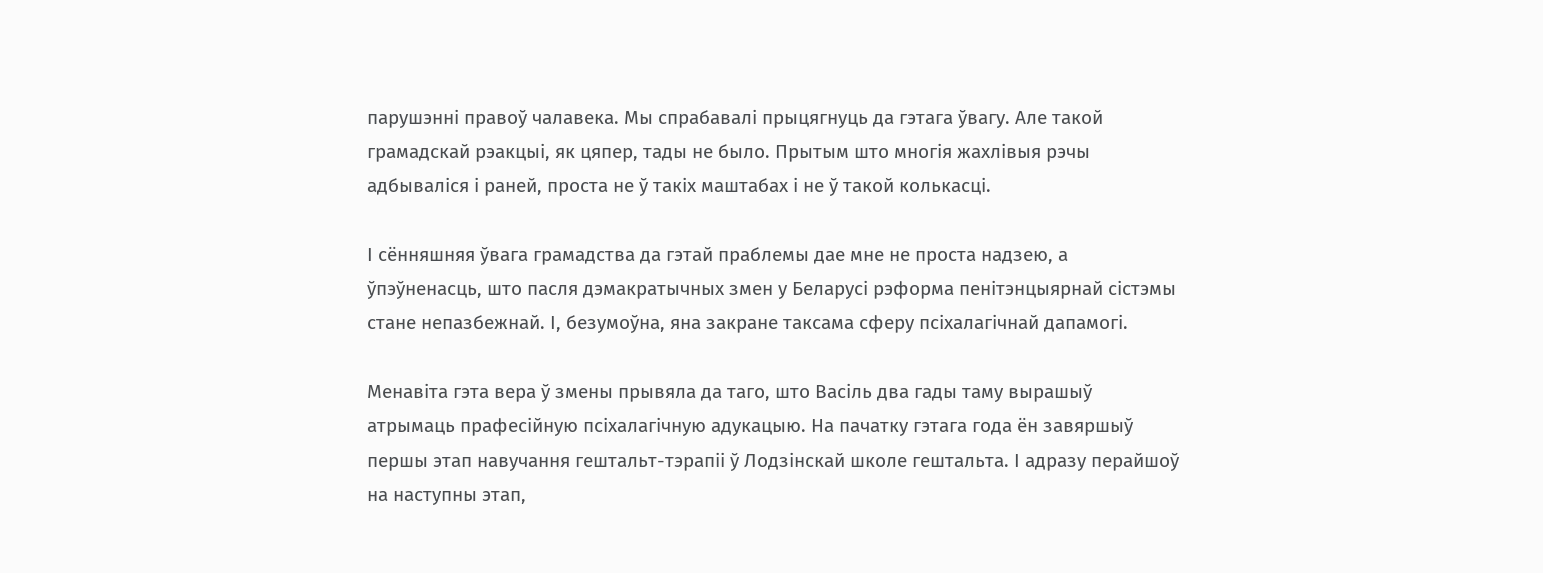парушэнні правоў чалавека. Мы спрабавалі прыцягнуць да гэтага ўвагу. Але такой грамадскай рэакцыі, як цяпер, тады не было. Прытым што многія жахлівыя рэчы адбываліся і раней, проста не ў такіх маштабах і не ў такой колькасці.

І сённяшняя ўвага грамадства да гэтай праблемы дае мне не проста надзею, а ўпэўненасць, што пасля дэмакратычных змен у Беларусі рэформа пенітэнцыярнай сістэмы стане непазбежнай. І, безумоўна, яна закране таксама сферу псіхалагічнай дапамогі.

Менавіта гэта вера ў змены прывяла да таго, што Васіль два гады таму вырашыў атрымаць прафесійную псіхалагічную адукацыю. На пачатку гэтага года ён завяршыў першы этап навучання гештальт-тэрапіі ў Лодзінскай школе гештальта. І адразу перайшоў на наступны этап,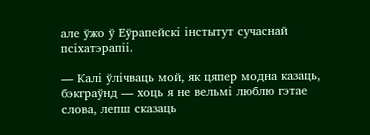але ўжо ў Еўрапейскі інстытут сучаснай псіхатэрапіі.

— Калі ўлічваць мой, як цяпер модна казаць, бэкграўнд — хоць я не вельмі люблю гэтае слова, лепш сказаць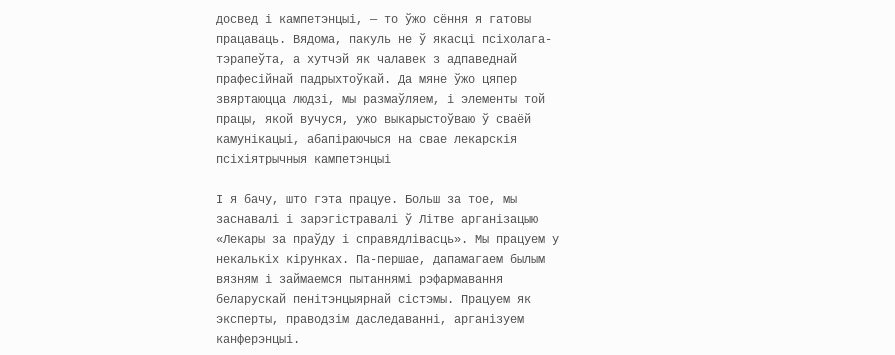досвед і кампетэнцыі, — то ўжо сёння я гатовы працаваць. Вядома, пакуль не ў якасці псіхолага-тэрапеўта, а хутчэй як чалавек з адпаведнай прафесійнай падрыхтоўкай. Да мяне ўжо цяпер звяртаюцца людзі, мы размаўляем, і элементы той працы, якой вучуся, ужо выкарыстоўваю ў сваёй камунікацыі, абапіраючыся на свае лекарскія псіхіятрычныя кампетэнцыі

І я бачу, што гэта працуе. Больш за тое, мы заснавалі і зарэгістравалі ў Літве арганізацыю «Лекары за праўду і справядлівасць». Мы працуем у некалькіх кірунках. Па-першае, дапамагаем былым вязням і займаемся пытаннямі рэфармавання беларускай пенітэнцыярнай сістэмы. Працуем як эксперты, праводзім даследаванні, арганізуем канферэнцыі.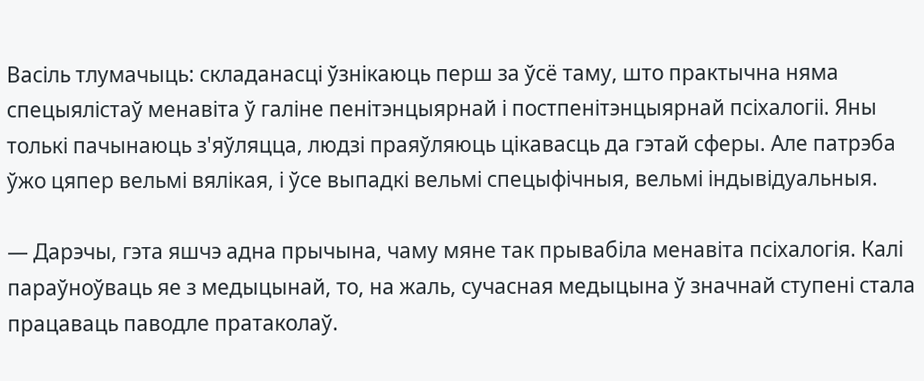Васіль тлумачыць: складанасці ўзнікаюць перш за ўсё таму, што практычна няма спецыялістаў менавіта ў галіне пенітэнцыярнай і постпенітэнцыярнай псіхалогіі. Яны толькі пачынаюць з'яўляцца, людзі праяўляюць цікавасць да гэтай сферы. Але патрэба ўжо цяпер вельмі вялікая, і ўсе выпадкі вельмі спецыфічныя, вельмі індывідуальныя.

— Дарэчы, гэта яшчэ адна прычына, чаму мяне так прывабіла менавіта псіхалогія. Калі параўноўваць яе з медыцынай, то, на жаль, сучасная медыцына ў значнай ступені стала працаваць паводле пратаколаў.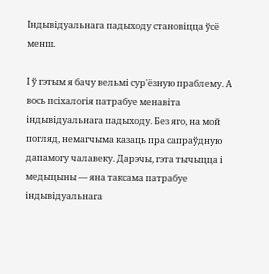Індывідуальнага падыходу становіцца ўсё менш.

І ў гэтым я бачу вельмі сур'ёзную праблему. А вось псіхалогія патрабуе менавіта індывідуальнага падыходу. Без яго, на мой погляд, немагчыма казаць пра сапраўдную дапамогу чалавеку. Дарэчы, гэта тычыцца і медыцыны — яна таксама патрабуе індывідуальнага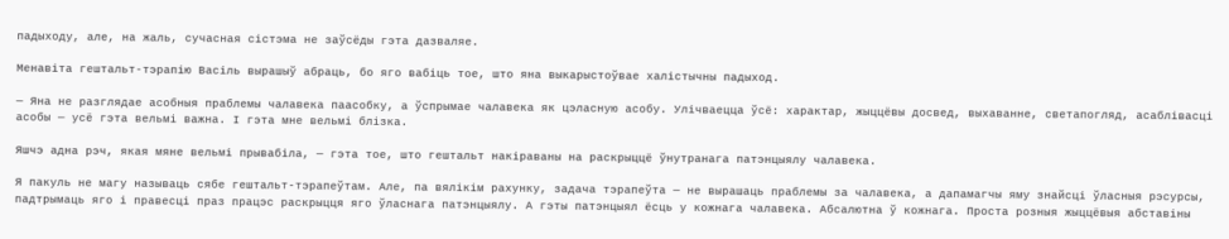падыходу, але, на жаль, сучасная сістэма не заўсёды гэта дазваляе.

Менавіта гештальт-тэрапію Васіль вырашыў абраць, бо яго вабіць тое, што яна выкарыстоўвае халістычны падыход.

— Яна не разглядае асобныя праблемы чалавека паасобку, а ўспрымае чалавека як цэласную асобу. Улічваецца ўсё: характар, жыццёвы досвед, выхаванне, светапогляд, асаблівасці асобы — усё гэта вельмі важна. І гэта мне вельмі блізка.

Яшчэ адна рэч, якая мяне вельмі прывабіла, — гэта тое, што гештальт накіраваны на раскрыццё ўнутранага патэнцыялу чалавека.

Я пакуль не магу называць сябе гештальт-тэрапеўтам. Але, па вялікім рахунку, задача тэрапеўта — не вырашаць праблемы за чалавека, а дапамагчы яму знайсці ўласныя рэсурсы, падтрымаць яго і правесці праз працэс раскрыцця яго ўласнага патэнцыялу. А гэты патэнцыял ёсць у кожнага чалавека. Абсалютна ў кожнага. Проста розныя жыццёвыя абставіны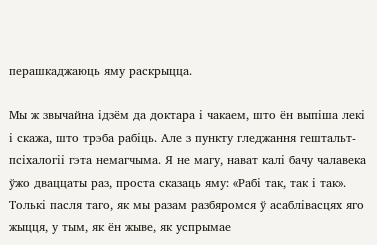перашкаджаюць яму раскрыцца.

Мы ж звычайна ідзём да доктара і чакаем, што ён выпіша лекі і скажа, што трэба рабіць. Але з пункту гледжання гештальт-псіхалогіі гэта немагчыма. Я не магу, нават калі бачу чалавека ўжо дваццаты раз, проста сказаць яму: «Рабі так, так і так». Толькі пасля таго, як мы разам разбяромся ў асаблівасцях яго жыцця, у тым, як ён жыве, як успрымае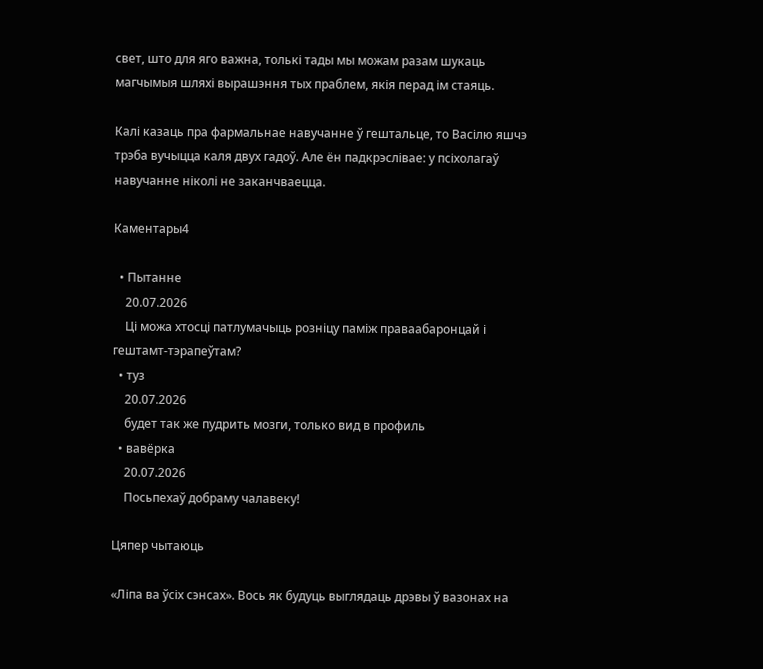свет, што для яго важна, толькі тады мы можам разам шукаць магчымыя шляхі вырашэння тых праблем, якія перад ім стаяць.

Калі казаць пра фармальнае навучанне ў гештальце, то Васілю яшчэ трэба вучыцца каля двух гадоў. Але ён падкрэслівае: у псіхолагаў навучанне ніколі не заканчваецца.

Каментары4

  • Пытанне
    20.07.2026
    Ці можа хтосці патлумачыць розніцу паміж праваабаронцай і гештамт-тэрапеўтам?
  • туз
    20.07.2026
    будет так же пудрить мозги, только вид в профиль
  • вавёрка
    20.07.2026
    Посьпехаў добраму чалавеку!

Цяпер чытаюць

«Ліпа ва ўсіх сэнсах». Вось як будуць выглядаць дрэвы ў вазонах на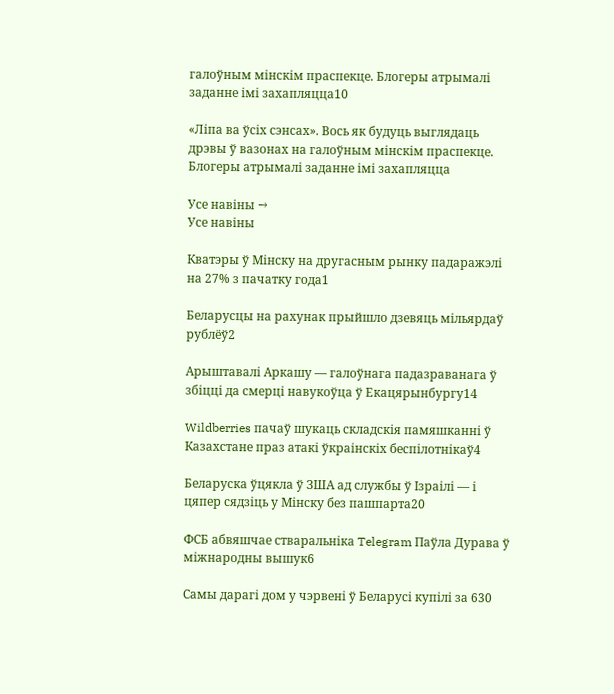галоўным мінскім праспекце. Блогеры атрымалі заданне імі захапляцца10

«Ліпа ва ўсіх сэнсах». Вось як будуць выглядаць дрэвы ў вазонах на галоўным мінскім праспекце. Блогеры атрымалі заданне імі захапляцца

Усе навіны →
Усе навіны

Кватэры ў Мінску на другасным рынку падаражэлі на 27% з пачатку года1

Беларусцы на рахунак прыйшло дзевяць мільярдаў рублёў2

Арыштавалі Аркашу — галоўнага падазраванага ў збіцці да смерці навукоўца ў Екацярынбургу14

Wildberries пачаў шукаць складскія памяшканні ў Казахстане праз атакі ўкраінскіх беспілотнікаў4

Беларуска ўцякла ў ЗША ад службы ў Ізраілі — і цяпер сядзіць у Мінску без пашпарта20

ФСБ абвяшчае стваральніка Telegram Паўла Дурава ў міжнародны вышук6

Самы дарагі дом у чэрвені ў Беларусі купілі за 630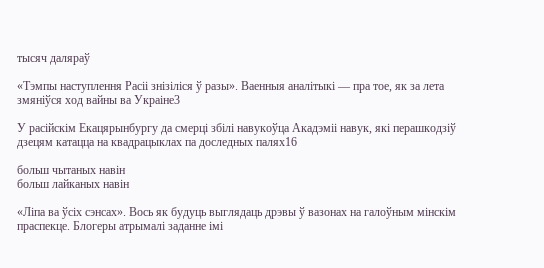тысяч даляраў

«Тэмпы наступлення Расіі знізіліся ў разы». Ваенныя аналітыкі — пра тое, як за лета змяніўся ход вайны ва Украіне3

У расійскім Екацярынбургу да смерці збілі навукоўца Акадэміі навук, які перашкодзіў дзецям катацца на квадрацыклах па доследных палях16

больш чытаных навін
больш лайканых навін

«Ліпа ва ўсіх сэнсах». Вось як будуць выглядаць дрэвы ў вазонах на галоўным мінскім праспекце. Блогеры атрымалі заданне імі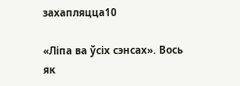захапляцца10

«Ліпа ва ўсіх сэнсах». Вось як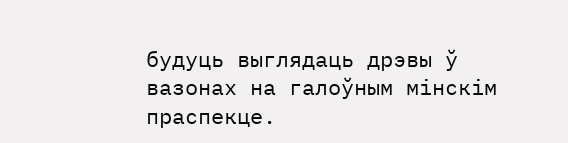будуць выглядаць дрэвы ў вазонах на галоўным мінскім праспекце.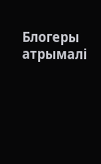Блогеры атрымалі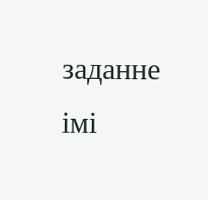заданне імі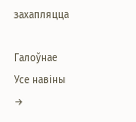захапляцца

Галоўнае
Усе навіны →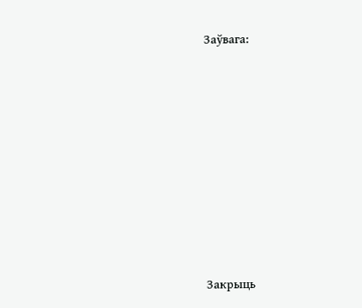Заўвага:









Закрыць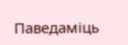Паведаміць